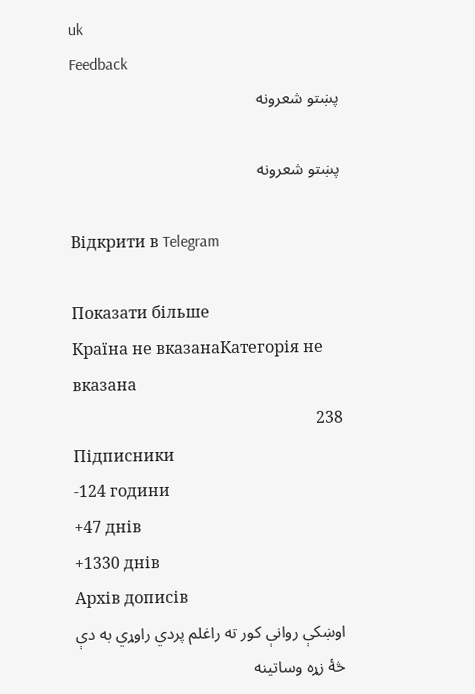uk
Feedback
پښتو شعرونه

پښتو شعرونه

Відкрити в Telegram

Показати більше
Країна не вказанаКатегорія не вказана
238
Підписники
-124 години
+47 днів
+1330 днів
Архів дописів
اوښکې روانې کور ته راغلم پردي راوړي به دې څۀ زړه وساتینه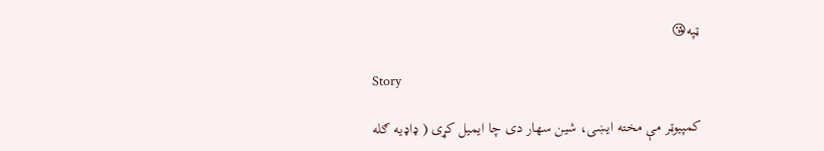ټپه😘

Story

کمپيوټر مې مخته ايښی، شين سهار دی چا ايميل کړی ( ډاډيه ګله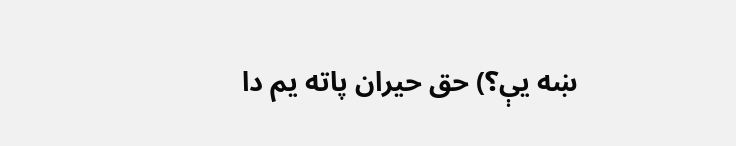ښه يې؟) حق حيران پاته يم دا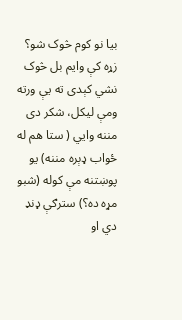بيا نو کوم څوک شو؟ زړه کې وايم بل څوک نشي کېدی ته يې ورته ومې ليکل، شکر دی مننه وايي ( ستا هم له ځواب ډېره مننه) يو پوښتنه مې کوله (شبو مړه ده؟) سترګې ډنډ دي او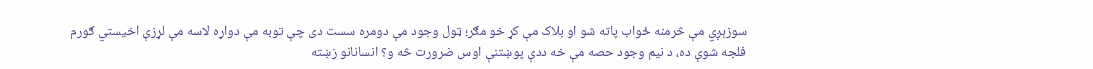سوزېږي مې څرمنه ځواب پاته شو او بلاک مې کړ خو مګر؛ ټول وجود مې دومره سست دی چې توبه مې دواړه لاسه مې لړزې اخيستي ګورم فلجه شوې ده، د نيم وجود حصه مې خه ددې پوښتنې اوس ضرورت څه و؟ انسانانو زښته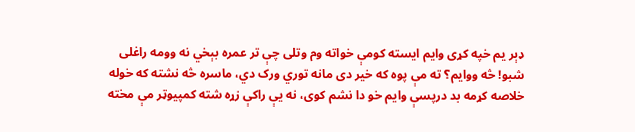ډېر يم خپه کړی وايم ايسته کومې خواته وم وتلی چې تر عمره بېخي نه وومه راغلی شبو! څه ووايم؟ ته مې پوه که خير دی مانه توري ورک دي، ماسره څه نشته که خوله خلاصه کړمه بد درپسې وايم خو دا نشم کوی، نه يې راکې زړه شته کمپيوټر مې مخته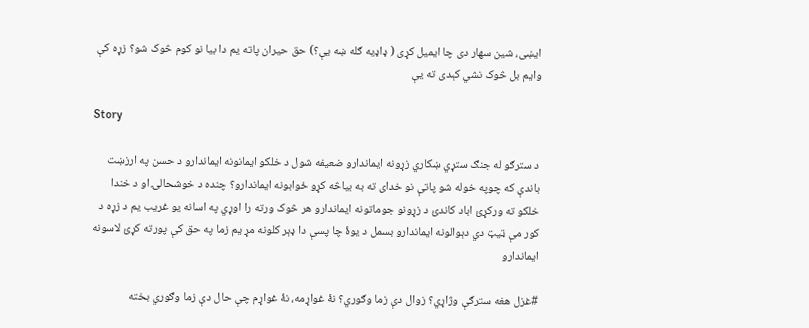ايښی، شين سهار دی چا ايميل کړی ( ډاډيه ګله ښه يې؟) حق حيران پاته يم دا بيا نو کوم څوک شو؟ زړه کې وايم بل څوک نشي کېدی ته يې

Story

د سترګو له جنګ ستړي ښکاري زړونه ايماندارو ضعيفه شول د خلکو ايمانونه ايماندارو د حسن په ارزښت باندې که چوپه خوله شو پاتې نو خدای ته به بياڅه کړو ځوابونه ايماندارو؟ چنده د خوشحالۍ او د خندا خلکو ته ورکړئ اباد کاندئ د زړونو جوماتونه ايماندارو هر څوک ورته را اوړي په اسانه يو غريب يم د زړه د کور مې ټيټ دي دېوالونه ايماندارو بسمل د يوۀ چا پسې دا ډېر کلونه مړ يم زما په حق کې پورته کړئ لاسونه ايماندارو

#غزل هغه سترګې وژاړي؟ زوال دې زما وګوري؟ نۀ غواړمه، نۀ غواړم چې حال دې زما وګوري بخته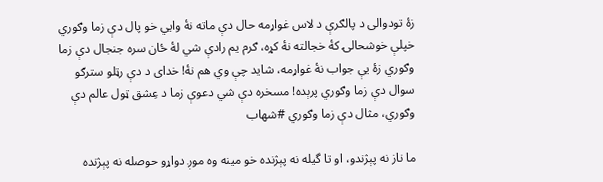زۀ تودوالی د پالګرې د لاس غواړمه حال دې ماته نۀ وايي خو پال دې زما وګوري خپلې خوشحالۍ کۀ خجالته نۀ کړه، ګرم یم رادې شي لۀ ځان سره جنجال دې زما وګوري زۀ یې جواب نۀ غواړمه، شاید چې وي هم نۀ! خدای د دې رټلو سترګو سوال دې زما وګوري پرېده! مسخره دې شي دعوې زما د عِشق ټول عالم دې وګوري، مثال دې زما وګوري #شهاب

ما ناز نه پېژندو، او تا گيله نه پېژنده خو مينه وه موږ دواړو حوصله نه پېژنده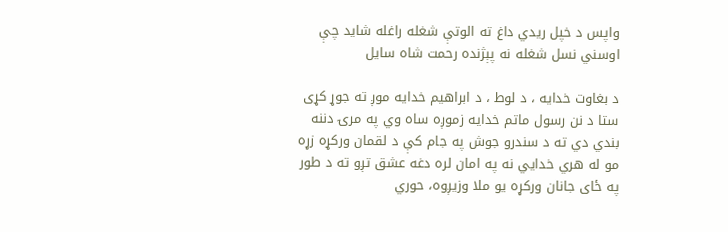واپس د خپل ريدي داغ ته الوتې شغله راغله شايد چې اوسني نسل شغله نه پېژنده رحمت شاه سايل

د بغاوت خدايه ، د لوط ، د ابراهيم خدايه موږ ته جوړ کړی ستا د نن رسول ماتم خدايه زموږه ساه وي په مرۍ دننه بندي دي ته د سندرو جوش په جام کې د لقمان ورکړه زړه مو له هري خدايي نه په امان لره دغه عشق تږو ته د طور په ځای جانان ورکړه يو ملا وزيږوه، حوري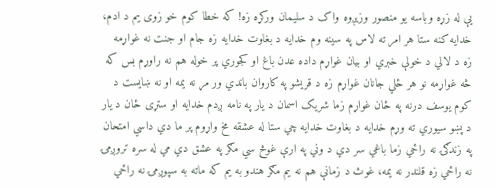يې له زړه وباسه يو منصور وزيږوه واک د سليمان ورکړه زه! که خطا کوم خو زوی يم د ادم، خدايه کنه ستا هر امر ته لاس په سينه وم خدايه د بغاوت خدايه زه جام او جنت نه غواړمه زه د لالي د خولې خبري او بیان غواړم داده عدن باغ او کجوري پر خوله هم نه راوړم بس که څه غواړمه نو هر ځلي جانان غواړم زه د قريشو په کاروان باندي ور مړ نه يمه او نه ښایست د کوم يوسف درنه په ځان غواړم زما شريک اسمان د يار په نامه ږدم خدايه او ستړی ځان د يار د پښو سيوري ته وړم خدايه د بغاوت خدايه چي ستا له عشقه مخ واړوم پر ما دي داسي امتحان په زندګۍ نه راځي زما باغي سر دي د وني په ارې غوڅ سي مګر په عشق دي مي له سره تروږمۍ نه راځي زه قلندر نه يمه، غوث د زمانې هم نه يم مګر هندو به يم که ماته به سپوږمۍ نه راځي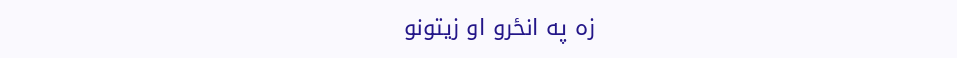زه په انځرو او زيتونو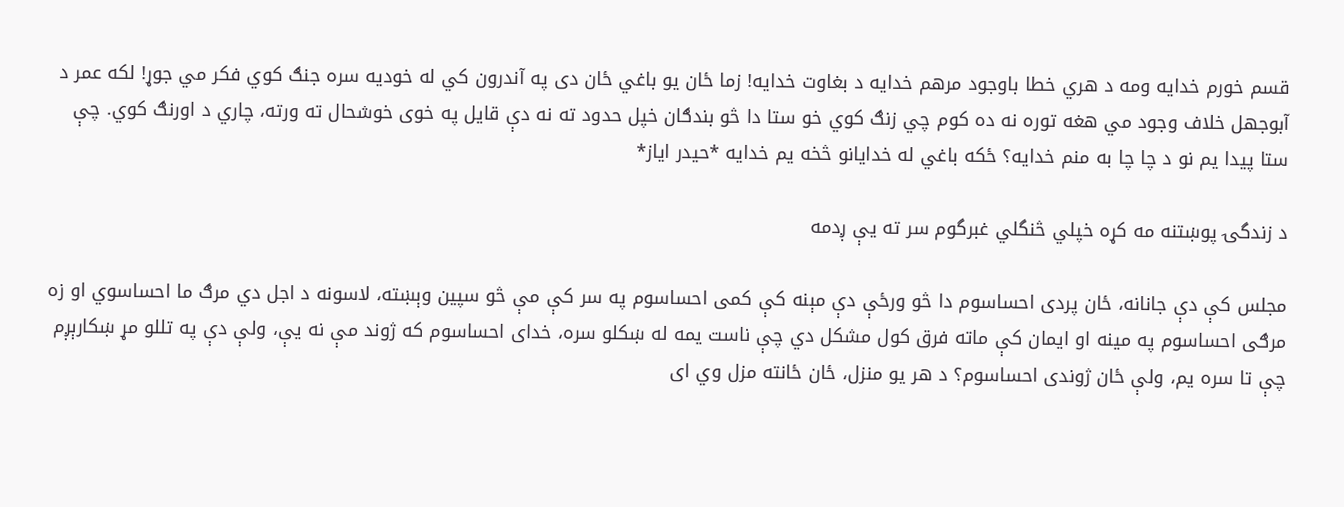قسم خورم خدايه ومه د هري خطا باوجود مرهم خدايه د بغاوت خدايه! زما ځان يو باغي ځان دی په آندرون کي له خوديه سره جنګ کوي فکر مي جوړ! لکه عمر د آبوجهل خلاف وجود مي هغه توره نه ده کوم چي زنګ کوي خو ستا دا څو بندګان خپل حدود ته نه دې قايل په خوی خوشحال ته ورته، چاري د اورنګ کوي. چې ستا پيدا يم نو د چا چا به منم خدايه؟ ځکه باغي له خدايانو څخه يم خدايه *حيدر اياز*

د زندگۍ پوښتنه مه کړه خپلي څنگلي غبرگوم سر ته یې ږدمه

مجلس کې دې جانانه، ځان پردی احساسوم دا څو ورځې دې مېنه کې کمی احساسوم په سر کې مې څو سپين وېښته، لاسونه د اجل دي مرګ ما احساسوي او زه مرګی احساسوم په مینه او ایمان کې ماته فرق کول مشکل دي چې ناست یمه له ښکلو سره، خدای احساسوم که ژوند مې نه یې، ولې دې په تللو مړ ښکارېږم چې تا سره يم، ولې ځان ژوندی احساسوم؟ د هر یو منزل، ځان ځانته مزل وي ای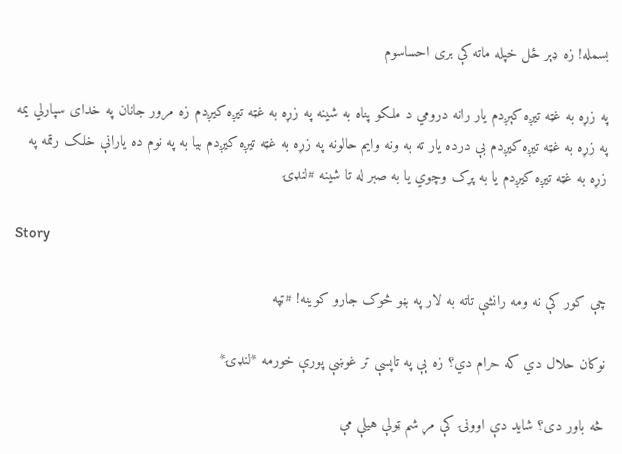بسمله! زه ډېر ځل خپله ماته کې بری احساسوم

په زړه به غټه تیږه کېږدم یار رانه درومي د ملکو پناه به شینه په زړه به غټه تیږه کیږدم زه مرور جانان په خدای سپارلي یمه په زړه به غټه تیږه کیږدم بې درده یار ته به ونه وایم حالونه په زړه به غټه تیږه کیږدم بیا به په نوم ده یارانې خلک رټمه په زړه به غټه تیږه کیږدم یا به پړک وچوي یا به صبر له تا شینه #لنډۍ

Story

چې کور کې نه ومه رانشې تاته به لار په بڼو څوک جارو کوينه! #ټپه

نوکان حلال دي که حرام دي؟ زه ېې په تاپسې تر غوښې پورې خورمه *لنډۍ*

څه باور دی؟ شايد دې اوونۍ کې مړ شم ټولې هيلې مې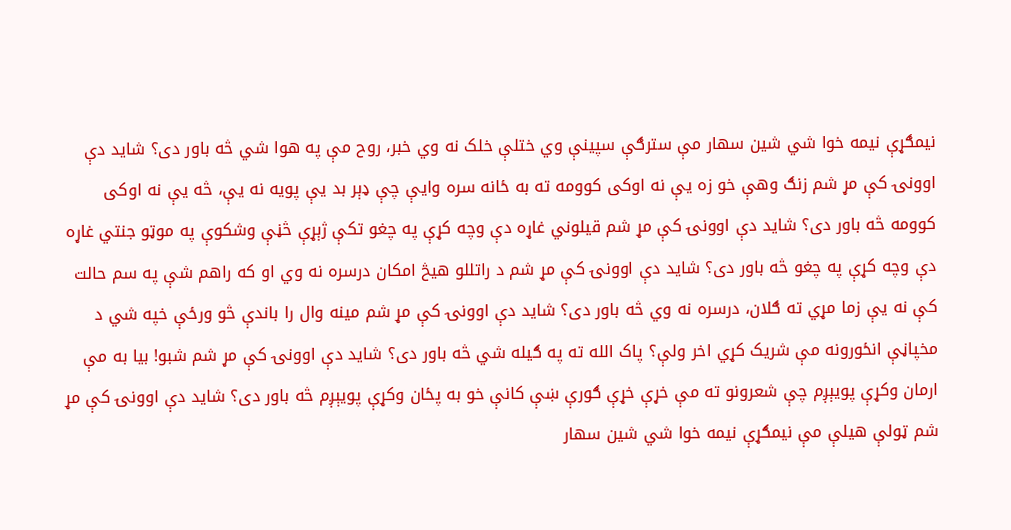نيمګړې نيمه خوا شي شين سهار مې سترګې سپينې وي ختلې خلک نه وي خبر، روح مې په هوا شي څه باور دی؟ شايد دې اوونۍ کې مړ شم زنګ وهې خو زه يې نه اوکی کوومه ته به ځانه سره وايې چې ډېر بد يې پويه نه يې، څه يې نه اوکی کوومه څه باور دی؟ شايد دې اوونۍ کې مړ شم قيلوني غاړه دې وچه کړې په چغو تکې ژېړې څڼې وشکوې په موټو جنتي غاړه دې وچه کړې په چغو څه باور دی؟ شايد دې اوونۍ کې مړ شم د راتللو هيڅ امکان درسره نه وي او که راهم شې په سم حالت کې نه يې زما مړي ته ګلان، درسره نه وي څه باور دی؟ شايد دې اوونۍ کې مړ شم مينه وال را باندې څو ورځې خپه شي د مخپاڼې انځورونه مې شريک کړي اخر ولې؟ پاک الله ته په ګيله شي څه باور دی؟ شايد دې اوونۍ کې مړ شم شبو! بيا به مې ارمان وکړې پويېږم چې شعرونو ته مې خړې خړې ګورې ښې کانې خو به پځان وکړې پويېږم څه باور دی؟ شايد دې اوونۍ کې مړ شم ټولې هيلې مې نيمګړې نيمه خوا شي شين سهار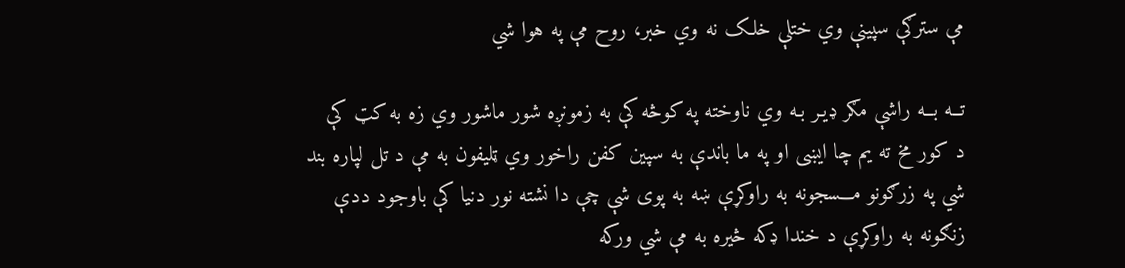مې سترګې سپينې وي ختلې خلک نه وي خبر، روح مې په هوا شي

تــه بــه راشې مګر ډيـر بـه وي ناوخته په کوڅه کې به زمونږه شور ماشور وي زه به کټ کې د کور مخ ته يم چا ايښی او په ما باندې به سپین کفن راخور وي ټليفون به مې د تل لپاره بند شي په زرګونو مـــسجونه به راوکړې ښه به پوی شې چې دا نشته نور دنيا کې باوجود ددې زنګونه به راوکړې د خندا ډکه څيره به مې شي ورکه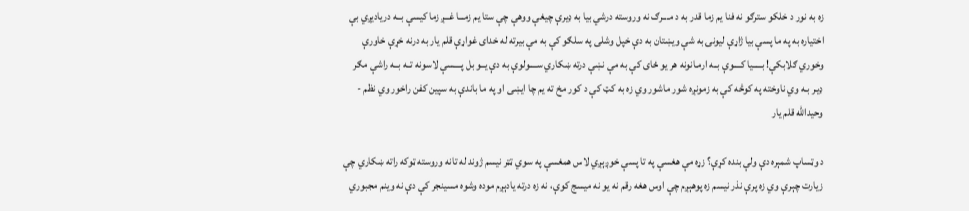زه به نور د خلکو سترګو نه فنا يم زما قدر به د مـ.ـرګ نه وروسته درشي بیا به ډيرې چيغې ووهې چې ستا یم زمـــا غــږ زما کیسې بــه درياديږي بې اختیاره به په ما پسې بیا ژاړې لیونۍ به شې ويښتان به دې خپل وشلی په سلګو کې به مې بیرته له خدای غواړې قلم یار به درنه خړې خاورې وخوري ګلابکې! بـــــیا کــــوې بــه ارمـانونه هر يو ځای کې به مې نښې درته ښکاري ســــولوې به دې یــو بل پــــسې لاسونه تــه بــه راشې مګر ډيـر بـه وي ناوخته په کوڅه کې به زمونږه شور ماشور وي زه به کټ کې د کور مخ ته يم چا ايښی او په ما باندې به سپین کفن راخور وي نظم - وحیدالله قلم يار

د وټساپ شمېره دې ولې بنده کړې؟ زړه مې هغسې په تا پسې خوږېږي لاس همغسې په سوي ټټر نيسم ژوند له تانه وروسته ټوکه راته ښکاري چې زيارت چېرې وي زه پرې نذر نيسم زه پوهېږم چې اوس هغه رقم نه يو نه ميسج کوې، نه زه درته يادېږم موده وشوه مسينجر کې دې نه وينم مجبوري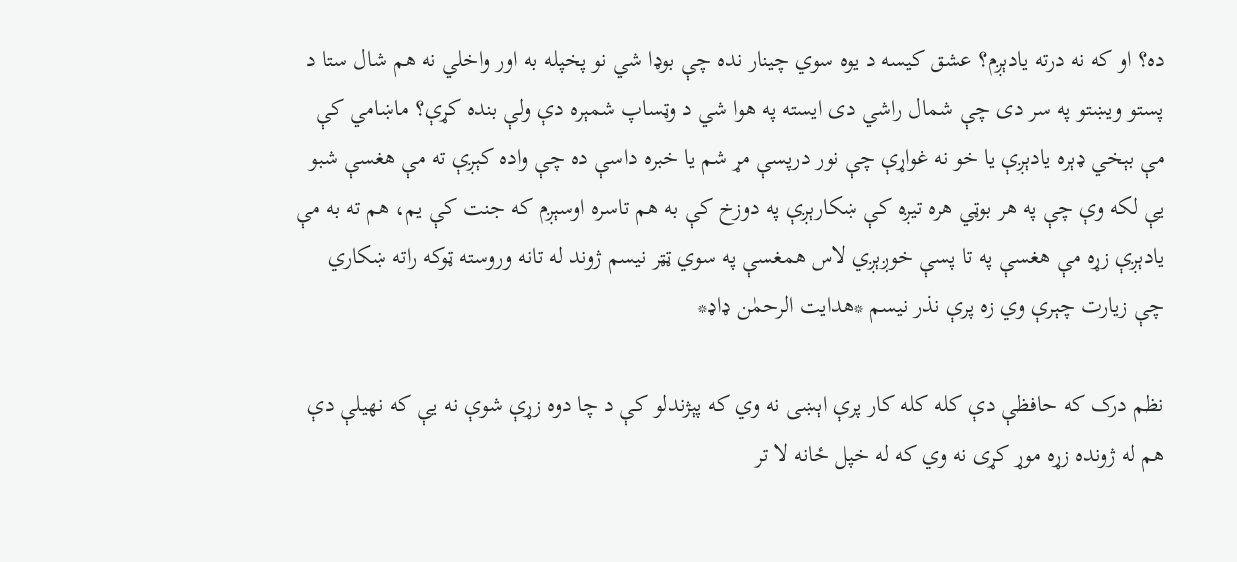ده؟ او که نه درته يادېږم؟ عشق کيسه د يوه سوي چينار نده چې بوډا شي نو پخپله به اور واخلي نه هم شال ستا د پستو ويښتو په سر دی چې شمال راشي دی ايسته په هوا شي د وټساپ شمېره دې ولې بنده کړې؟ ماښامي کې مې بېخي ډېره يادېږې يا خو نه غواړې چې نور درپسې مړ شم يا خبره داسې ده چې واده کېږې ته مې هغسې شبو يې لکه وې چې په هر بوټي هره تيږه کې ښکارېږې په دوزخ کې به هم تاسره اوسېږم که جنت کې يم، هم ته به مې يادېږې زړه مې هغسې په تا پسې خوږېږي لاس همغسې په سوي ټټر نيسم ژوند له تانه وروسته ټوکه راته ښکاري چې زيارت چېرې وي زه پرې نذر نيسم *هدايت الرحمٰن ډاډ*

نظم درک که حافظې دې کله کله کار پرې اېښی نه وي که پېژندلو کې د چا دوه زړې شوې نه یې که نهیلې دې هم له ژونده زړه موړ کړی نه وي که له خپل ځانه لا تر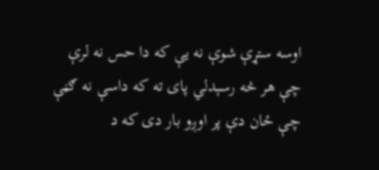اوسه ستړې شوې نه یې که دا حس نه لرې چې هر څه رسېدلي پای ته که داسې نه ګڼې چې ځان دې پر اوږو بار دی که د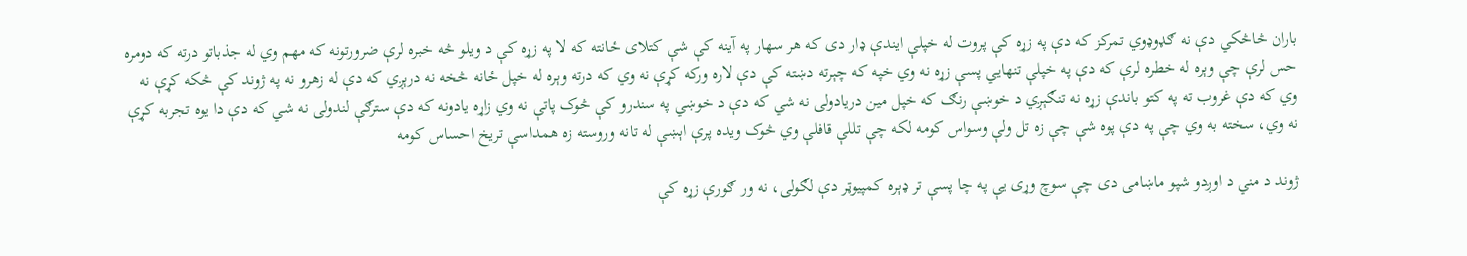باران څاڅکي دې نه ګډوډوي تمرکز که دې په زړه کې پروت له خپلې ایندې ډار دی که هر سهار په آینه کې شې کتلای ځانته که لا په زړه کې د ویلو څه خبره لرې ضرورتونه که مهم وي له جذباتو درته که دومره حس لرې چې وېره له خطره لرې که دې په خپلې تنهايي پسې زړه نه وي خپه که چېرته دښته کې دې لاره ورکه کړې نه وي که درته وېره له خپل ځانه څخه نه درېږي که دې له زهرو نه په ژوند کې څکه کړې نه وي که دې غروب ته په کتو باندې زړه نه تنګېږي د خوښې رنګ که خپل مین دریادولی نه شي که دې د خوښي په سندرو کې څوک پاتې نه وي زاړه یادونه که دې سترګې لندولی نه شي که دې دا یوه تجربه کړې نه وي، سخته به وي چې په دې پوه شې چې زه تل ولې وسواس کومه لکه چې تللې قافلې وي څوک ویده پرې اېښې له تانه وروسته زه همداسې تریخ احساس کومه

ژوند د مني د اوږدو شپو ماښامی دی چې سوچ وړی يې په چا پسې تر ډېره کمپيوټر دې لګولی، نه ور ګورې زړه کې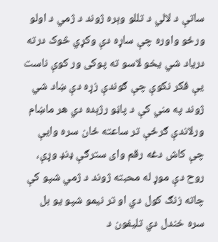ساتې د لالي د تللو وېره ژوند د ژمي د اولو ورځو واوره چې ساړه دې وکړي څوک درته درياد شي يخو لاسو ته پوکی ور کوې ناست يې فکر نکوې چې ګوندې زړه دې ښاد شي ژوند په مني کې د پاڼو رژېده دي هر ماښام ورلاندې ګرځې تر ساعته ځان سره وايې چې کاش دغه رقم وای سترګې ډنډ وړې، روح دې موړ له محبته ژوند د ژمي شپو کې چاته زنګ کول دي او تر نيمو شپو يو بل سره خندل دي تليفون د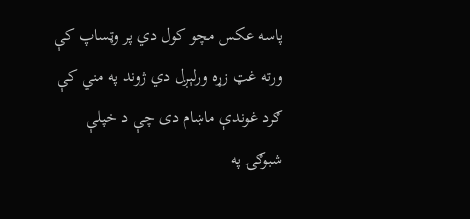پاسه عکس مچو کول دي پر وټساپ کې ورته غټ زړه ورلېږل دي ژوند په مني کې ګرد غوندې ماښام دی چې د خپلې شبوګۍ په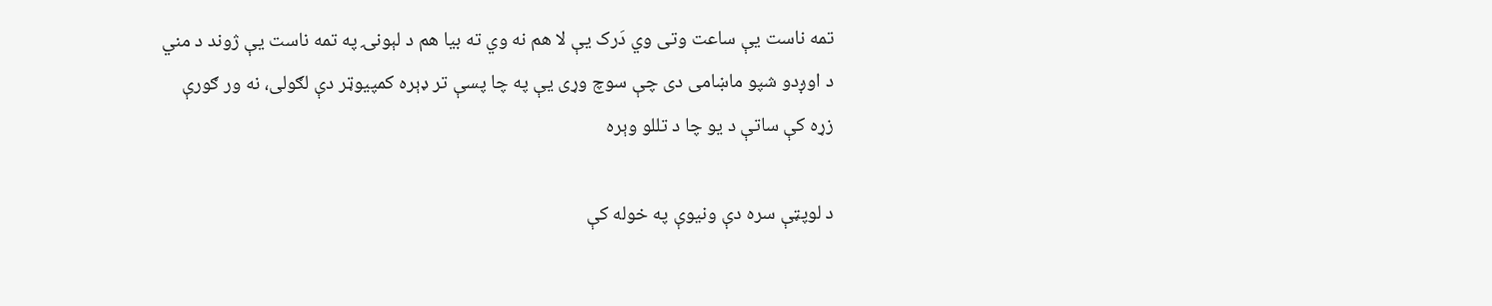تمه ناست يې ساعت وتی وي دَرک يې لا هم نه وي ته بيا هم د لېونۍ په تمه ناست يې ژوند د مني د اوږدو شپو ماښامی دی چې سوچ وړی يې په چا پسې تر ډېره کمپيوټر دې لګولی، نه ور ګورې زړه کې ساتې د يو چا د تللو وېره

د لوپټې سره دې ونیوې په خوله کې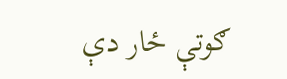ګوتې ځار دې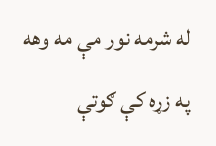له شرمه نور مې مه وهه په زړه کې ګوتې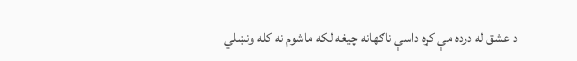د عشق له درده مې کړه داسې ناګهانه چيغه لکه ماشوم نه کله ونښلي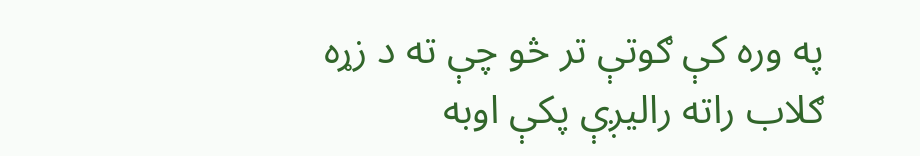په وره کې ګوتې تر څو چې ته د زړه ګلاب راته راليږې پکې اوبه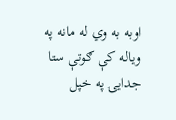اوبه به وي له مانه په ویاله کې ګوتې ستا جدايۍ په خپل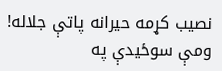نصیب کړمه حیرانه پاتې جلاله! ومې سوځیدې په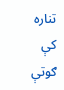تناره کې ګوتې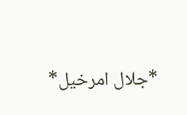*جلال امرخیل*